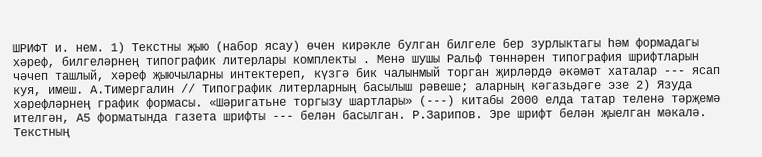ШРИФТ и. нем. 1) Текстны җыю (набор ясау) өчен кирәкле булган билгеле бер зурлыктагы һәм формадагы хәреф, билгеләрнең типографик литерлары комплекты . Менә шушы Ральф төннәрен типография шрифтларын чәчеп ташлый, хәреф җыючыларны интектереп, күзгә бик чалынмый торган җирләрдә әкәмәт хаталар --- ясап куя, имеш. А.Тимергалин // Типографик литерларның басылыш рәвеше; аларның кәгазьдәге эзе 2) Язуда хәрефләрнең график формасы. «Шәригатьне торгызу шартлары» (---) китабы 2000 елда татар теленә тәрҗемә ителгән, А5 форматында газета шрифты --- белән басылган. Р.Зарипов. Эре шрифт белән җыелган мәкалә. Текстның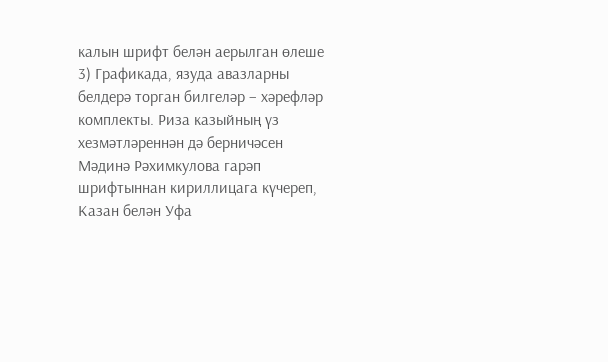калын шрифт белән аерылган өлеше 3) Графикада, язуда авазларны белдерә торган билгеләр – хәрефләр комплекты. Риза казыйның үз хезмәтләреннән дә берничәсен Мәдинә Рәхимкулова гарәп шрифтыннан кириллицага күчереп, Казан белән Уфа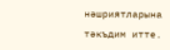нәшриятларына тәкъдим итте.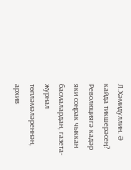Л.Хәмидуллин. Ә кайда тикшерәсең? Революциягә кадәр яки соңрак чыккан басмалардан, газета-журнал төпләмәләреннән, архив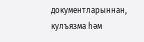документларыннан, кулъязма һәм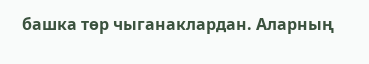башка төр чыганаклардан. Аларның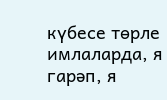күбесе төрле имлаларда, я гарәп, я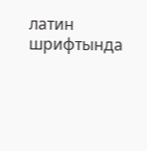латин шрифтында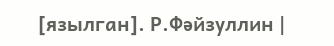[язылган]. Р.Фәйзуллин |